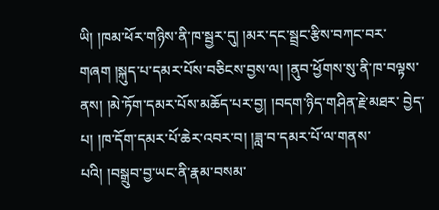ཡི། །ཁམ་ཕོར་གཉིས་ནི་ཁ་སྦྱར་དུ། །མར་དང་སྦྲང་རྩིས་བཀང་བར་གཞག །སྐུད་པ་དམར་པོས་བཅིངས་བྱས་ལ། །ནུབ་ཕྱོགས་སུ་ནི་ཁ་བལྟས་ནས། །མེ་ཏོག་དམར་པོས་མཆོད་པར་བྱ། །བདག་ཉིད་གཤིན་རྗེ་མཐར་ བྱེད་པ། །ཁ་དོག་དམར་པོ་ཆེར་འབར་བ། །ཟླ་བ་དམར་པོ་ལ་གནས་པའི། །བསྒྲུབ་བྱ་ཡང་ནི་རྣམ་བསམ་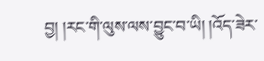བྱ། །རང་གི་ལུས་ལས་བྱུང་བ་ཡི། །འོད་ཟེར་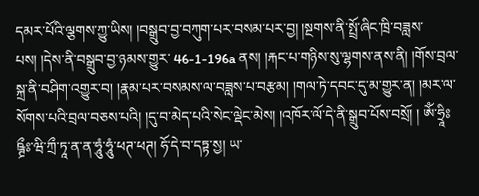དམར་པོའི་ལྕགས་ཀྱུ་ཡིས། །བསྒྲུབ་བྱ་བཀུག་པར་བསམ་པར་བྱ། །སྔགས་ནི་སྤྲོ་ཞིང་ཁྲི་བཟླས་པས། །དེས་ནི་བསྒྲུབ་བྱ་ཉམས་གྱུར་ 46-1-196a ནས། །རྐང་པ་གཉིས་སུ་ལྷགས་ནས་ནི། །གོས་བྲལ་སྐྲ་ནི་བཤིག་འགྱུར་བ། །རྣམ་པར་བསམས་ལ་བཟླས་པ་བརྩམ། །གལ་ཏེ་དབང་དུ་མ་གྱུར་ན། །མར་ལ་སོགས་པའི་བྲལ་བཅས་པའི། །དུ་བ་མེད་པའི་སེང་ལྡེང་མེས། །འཁོར་ལོ་དེ་ནི་སྒྲུབ་པོས་བསྲོ། ། ཨོཾ་ཧྲཱིཿཥྚྲྀཿ་ཝི་ཀྲྀ་ཏཱ་ན་ན་ཧཱུཾ་ཧཱུཾ་ཕཊ་ཕཊ། ཧོ་དེ་བ་དཏྟ་སྱ། ཡ་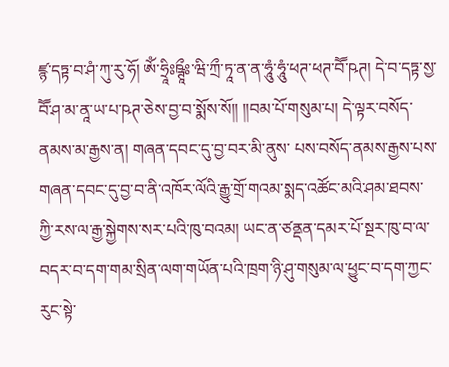ཛྙ་དཏྟ་བ་ཤཾ་ཀུ་རུ་ཧོ། ཨོཾ་ཧྲཱིཿཥྚཱྀཿ་ཝི་ཀྲྀ་ཏཱ་ན་ན་ཧཱུཾ་ཧཱུཾ་ཕཊ་ཕཊ་བཽ་ཥཊ། དེ་བ་དཏྟ་སྱ་བཽ་ཤ་མ་ནཱ་ཡ་པ་ཥཊ་ཅེས་བྱ་བ་སྨོས་སོ།། །།བམ་པོ་གསུམ་པ། དེ་ལྟར་བསོད་ནམས་མ་རྒྱས་ན། གཞན་དབང་དུ་བྱ་བར་མི་ནུས་ པས་བསོད་ནམས་རྒྱས་པས་གཞན་དབང་དུ་བྱ་བ་ནི་འཁོར་ལོའི་རྒྱུ་གྲོ་གའམ་སྨད་འཚོང་མའི་ཤམ་ཐབས་ཀྱི་རས་ལ་རྒྱ་སྐྱེགས་སར་པའི་ཁུ་བའམ། ཡང་ན་ཙནྡན་དམར་པོ་སྔར་ཁུ་བ་ལ་བདར་བ་དག་གམ་སྲིན་ལག་གཡོན་པའི་ཁྲག་ཉི་ཤུ་གསུམ་ལ་ཕྱུང་བ་དག་ཀྱང་རུང་སྟེ་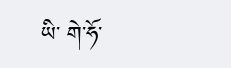ཡི་ གེ་ཧོ་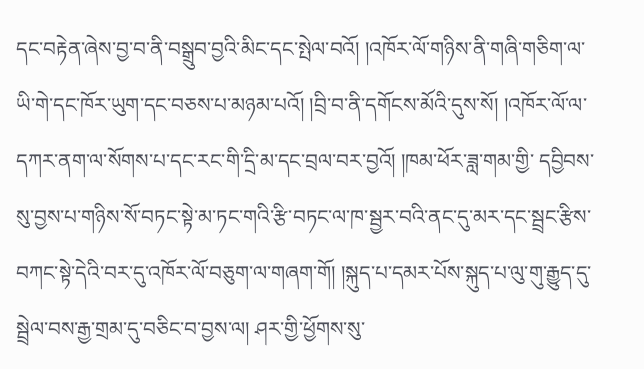དང་བརྟེན་ཞེས་བྱ་བ་ནི་བསྒྲུབ་བྱའི་མིང་དང་སྤེལ་བའོ། །འཁོར་ལོ་གཉིས་ནི་གཞི་གཅིག་ལ་ཡི་གེ་དང་ཁོར་ཡུག་དང་བཅས་པ་མཉམ་པའོ། །བྲི་བ་ནི་དགོངས་མོའི་དུས་སོ། །འཁོར་ལོ་ལ་དཀར་ནག་ལ་སོགས་པ་དང་རང་གི་དྲི་མ་དང་བྲལ་བར་བྱའོ། །ཁམ་ཕོར་ཟླ་གམ་གྱི་ དབྱིབས་སུ་བྱས་པ་གཉིས་སོ་བཏང་སྟེ་མ་ཏང་གའི་རྩི་བཏང་ལ་ཁ་སྦྱར་བའི་ནང་དུ་མར་དང་སྦྲང་རྩིས་བཀང་སྟེ་དེའི་བར་དུ་འཁོར་ལོ་བཅུག་ལ་གཞག་གོ། །སྐུད་པ་དམར་པོས་སྐུད་པ་ལུ་གུ་རྒྱུད་དུ་སྦྲེལ་བས་རྒྱ་གྲམ་དུ་བཅིང་བ་བྱས་ལ། ཤར་གྱི་ཕྱོགས་སུ་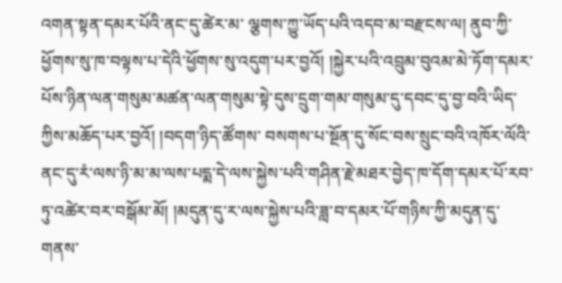འགན་སྟན་དམར་པོའི་ནང་དུ་ཚེར་མ་ ལྕགས་ཀྱུ་ཡོད་པའི་འདབ་མ་བརྫངས་ལ། ནུབ་ཀྱི་ཕྱོགས་སུ་ཁ་བལྟས་པ་དེའི་ཕྱོགས་སུ་འདུག་པར་བྱའོ། །སྐྱེར་པའི་འབྲུམ་བུའམ་མེ་ཏོག་དམར་པོས་ཉིན་ལན་གསུམ་མཚན་ལན་གསུམ་སྟེ་དུས་དྲུག་གམ་གསུམ་དུ་དབང་དུ་བྱ་བའི་ཡིད་ཀྱིས་མཆོད་པར་བྱའོ། །བདག་ཉིད་ཚོགས་ བསགས་པ་སྔོན་དུ་སོང་བས་སྲུང་བའི་འཁོར་ལོའི་ནང་དུ་རཾ་ལས་ཉི་མ་མ་ལས་པདྨ་དེ་ལས་སྐྱེས་པའི་གཤིན་རྗེ་མཐར་བྱེད་ཁ་དོག་དམར་པོ་རབ་ཏུ་འཚེར་བར་བསྒོམ་མོ། །མདུན་དུ་ར་ལས་སྐྱེས་པའི་ཟླ་བ་དམར་པོ་གཉིས་ཀྱི་མདུན་དུ་གནས་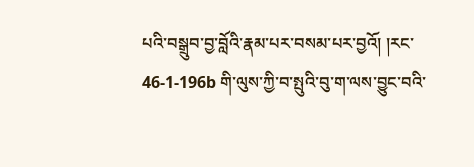པའི་བསྒྲུབ་བྱ་བློའི་རྣམ་པར་བསམ་པར་བྱའོ། །རང་ 46-1-196b གི་ལུས་ཀྱི་བ་སྤུའི་བུ་ག་ལས་བྱུང་བའི་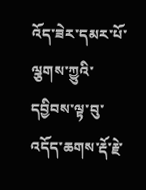འོད་ཟེར་དམར་པོ་ལྕགས་ཀྱུའི་དབྱིབས་ལྟ་བུ་འདོད་ཆགས་རྡོ་རྗེ་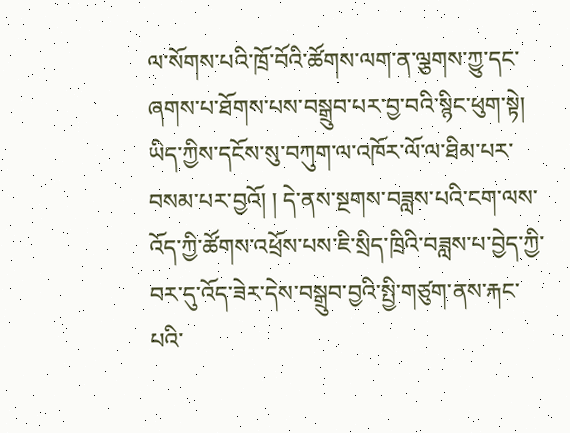ལ་སོགས་པའི་ཁྲོ་བོའི་ཚོགས་ལག་ན་ལྕགས་ཀྱུ་དང་ཞགས་པ་ཐོགས་པས་བསྒྲུབ་པར་བྱ་བའི་སྙིང་ཕུག་སྟེ། ཡིད་ཀྱིས་དངོས་སུ་བཀུག་ལ་འཁོར་ལོ་ལ་ཐིམ་པར་བསམ་པར་བྱའོ། ། དེ་ནས་སྔགས་བཟླས་པའི་ངག་ལས་འོད་ཀྱི་ཚོགས་འཕྲོས་པས་ཇི་སྲིད་ཁྲིའི་བཟླས་པ་བྱེད་ཀྱི་བར་དུ་འོད་ཟེར་དེས་བསྒྲུབ་བྱའི་སྤྱི་གཙུག་ནས་རྐང་པའི་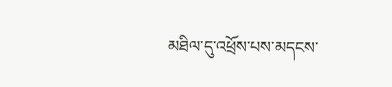མཐིལ་དུ་འཕྲོས་པས་མདངས་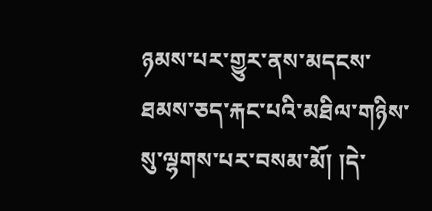ཉམས་པར་གྱུར་ནས་མདངས་ཐམས་ཅད་རྐང་པའི་མཐིལ་གཉིས་སུ་ལྷགས་པར་བསམ་མོ། །དེ་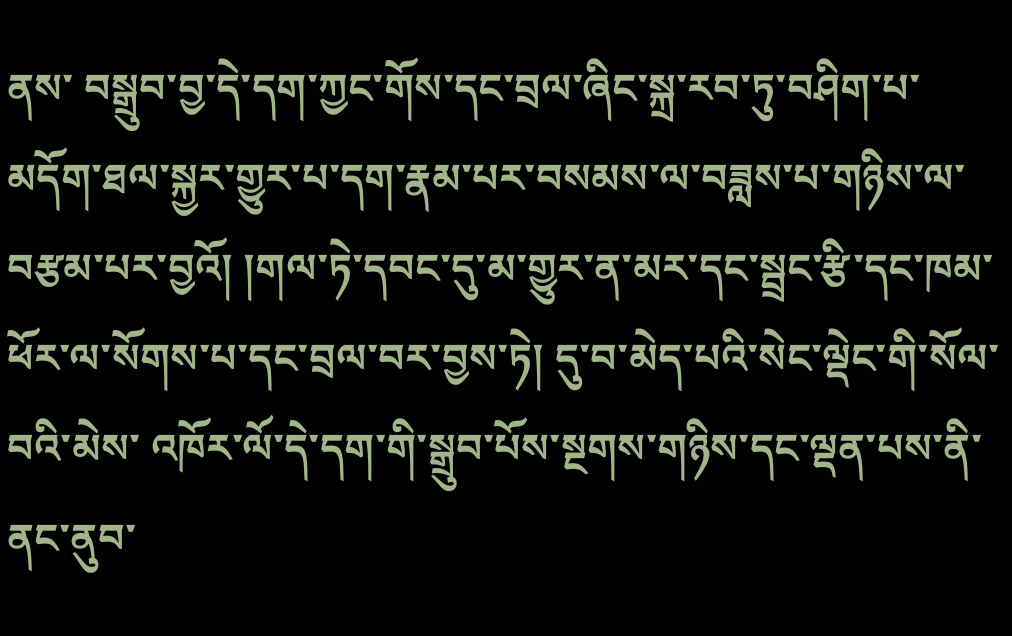ནས་ བསྒྲུབ་བྱ་དེ་དག་ཀྱང་གོས་དང་བྲལ་ཞིང་སྐྲ་རབ་ཏུ་བཤིག་པ་མདོག་ཐལ་སྐྱར་གྱུར་པ་དག་རྣམ་པར་བསམས་ལ་བཟླས་པ་གཉིས་ལ་བརྩམ་པར་བྱའོ། །གལ་ཏེ་དབང་དུ་མ་གྱུར་ན་མར་དང་སྦྲང་རྩི་དང་ཁམ་ཕོར་ལ་སོགས་པ་དང་བྲལ་བར་བྱས་ཏེ། དུ་བ་མེད་པའི་སེང་ལྡེང་གི་སོལ་བའི་མེས་ འཁོར་ལོ་དེ་དག་གི་སྒྲུབ་པོས་སྔགས་གཉིས་དང་ལྡན་པས་ནི་ནང་ནུབ་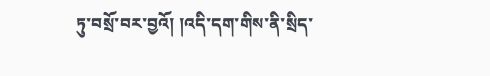ཏུ་བསྲོ་བར་བྱའོ། །འདི་དག་གིས་ནི་སྲིད་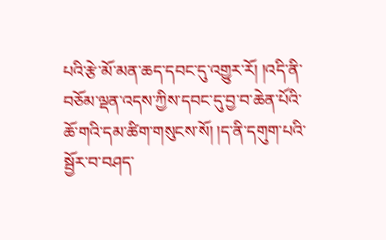པའི་རྩེ་མོ་མན་ཆད་དབང་དུ་འགྱུར་རོ། །འདི་ནི་བཅོམ་ལྡན་འདས་ཀྱིས་དབང་དུ་བྱ་བ་ཆེན་པོའི་ཆོ་གའི་དམ་ཚིག་གསུངས་སོ། །ད་ནི་དགུག་པའི་སྦྱོར་བ་བཤད་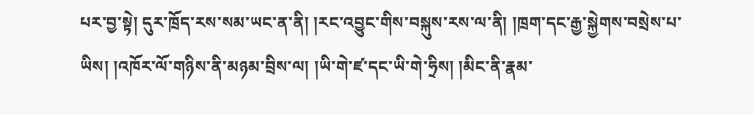པར་བྱ་སྟེ། དུར་ཁྲོད་རས་སམ་ཡང་ན་ནི། །རང་འབྱུང་གིས་བསྐུས་རས་ལ་ནི། །ཁྲག་དང་རྒྱ་སྐྱེགས་བསྲེས་པ་ཡིས། །འཁོར་ལོ་གཉིས་ནི་མཉམ་བྲིས་ལ། །ཡི་གེ་ཛ་དང་ཡི་གེ་ཧྲིས། །མིང་ནི་རྣམ་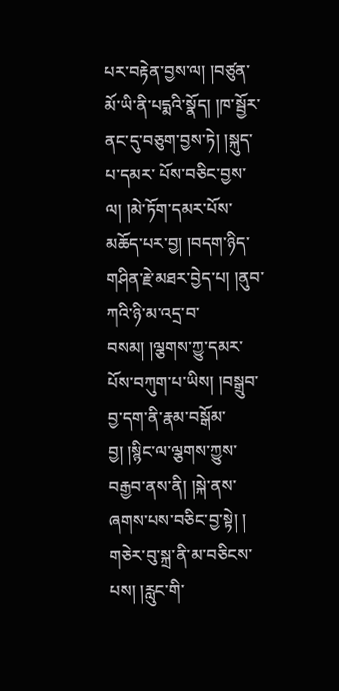པར་བརྟེན་བྱས་ལ། །བཙུན་མོ་ཡི་ནི་པདྨའི་སྣོད། །ཁ་སྦྱོར་ནང་དུ་བཅུག་བྱས་ཏེ། །སྐུད་པ་དམར་ པོས་བཅིང་བྱས་ལ། །མེ་ཏོག་དམར་པོས་མཆོད་པར་བྱ། །བདག་ཉིད་གཤིན་རྗེ་མཐར་བྱེད་པ། །ནུབ་ཀའི་ཉི་མ་འདྲ་བ་བསམ། །ལྕགས་ཀྱུ་དམར་པོས་བཀུག་པ་ཡིས། །བསྒྲུབ་བྱ་དག་ནི་རྣམ་བསྒོམ་བྱ། །སྙིང་ལ་ལྕགས་ཀྱུས་བརྒྱབ་ནས་ནི། །སྐེ་ནས་ཞགས་པས་བཅིང་བྱ་སྟེ། ། གཅེར་བུ་སྐྲ་ནི་མ་བཅིངས་པས། །རླུང་གི་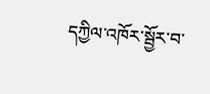དཀྱིལ་འཁོར་སྦྱོར་བ་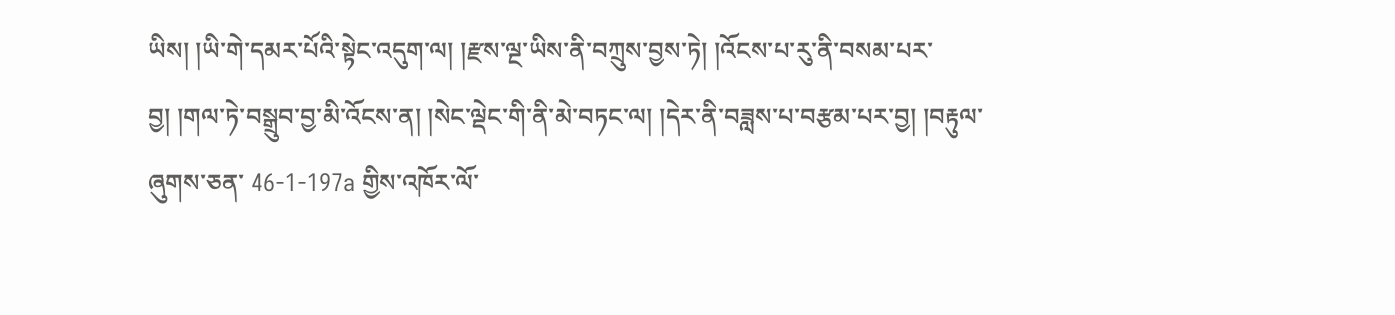ཡིས། །ཡི་གེ་དམར་པོའི་སྟེང་འདུག་ལ། །རྫས་ལྔ་ཡིས་ནི་བཀྲུས་བྱས་ཏེ། །འོངས་པ་རུ་ནི་བསམ་པར་བྱ། །གལ་ཏེ་བསྒྲུབ་བྱ་མི་འོངས་ན། །སེང་ལྡེང་གི་ནི་མེ་བཏང་ལ། །དེར་ནི་བཟླས་པ་བརྩམ་པར་བྱ། །བརྟུལ་ཞུགས་ཅན་ 46-1-197a གྱིས་འཁོར་ལོ་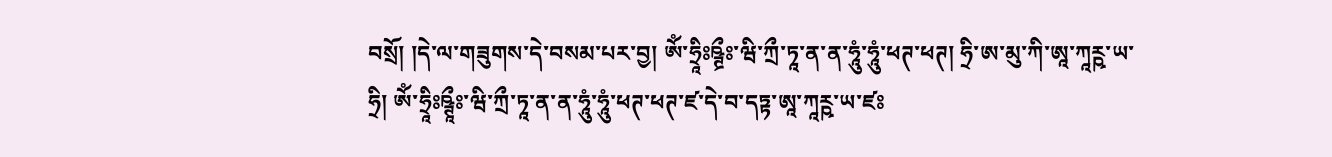བསྲོ། །དེ་ལ་གཟུགས་དེ་བསམ་པར་བྱ། ཨོཾ་ཧྲཱིཿཥྚྲྀཿ་ཝི་ཀྲྀ་ཏཱ་ན་ན་ཧཱུཾ་ཧཱུཾ་ཕཊ་ཕཊ། ཧྲི་ཨ་མུ་ཀི་ཨཱ་ཀཱཪྵ་ཡ་ཧྲི། ཨོཾ་ཧྲཱིཿཥྚཱྀཿ་ཝི་ཀྲྀ་ཏཱ་ན་ན་ཧཱུཾ་ཧཱུཾ་ཕཊ་ཕཊ་ཛ་དེ་བ་དཏྟ་ཨཱ་ཀཱཪྵ་ཡ་ཛཿ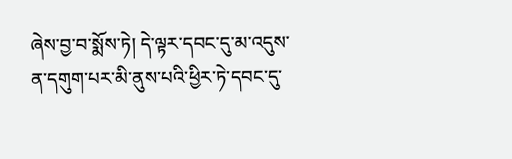ཞེས་བྱ་བ་སྨོས་ཏེ། དེ་ལྟར་དབང་དུ་མ་འདུས་ན་དགུག་པར་མི་ནུས་པའི་ཕྱིར་ཏེ་དབང་དུ་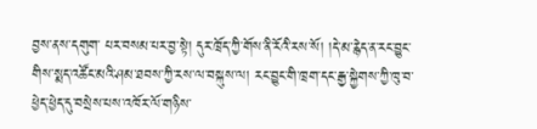བྱས་ནས་དགུག་ པར་བསམ་པར་བྱ་སྟེ། དུར་ཁྲོད་ཀྱི་གོས་ནི་རོའི་རས་སོ། །དེ་མ་རྙེད་ན་རང་བྱུང་གིས་སྨད་འཚོང་མའི་ཤམ་ཐབས་ཀྱི་རས་ལ་བསྐུས་ལ། རང་བྱུང་གི་ཁྲག་དང་རྒྱ་སྐྱེགས་ཀྱི་ཁུ་བ་ཕྱེད་ཕྱེད་དུ་བསྲེས་པས་འཁོར་ལོ་གཉིས་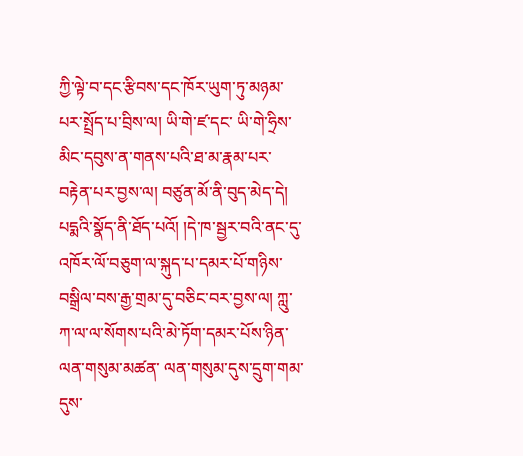ཀྱི་ལྟེ་བ་དང་རྩིབས་དང་ཁོར་ཡུག་ཏུ་མཉམ་པར་སྤྲོད་པ་བྲིས་ལ། ཡི་གེ་ཛ་དང་ ཡི་གེ་ཧྲིས་མིང་དབུས་ན་གནས་པའི་ཐ་མ་རྣམ་པར་བརྟེན་པར་བྱས་ལ། བཙུན་མོ་ནི་བུད་མེད་དེ། པདྨའི་སྣོད་ནི་ཐོད་པའོ། །དེ་ཁ་སྦྱར་བའི་ནང་དུ་འཁོར་ལོ་བཅུག་ལ་སྐུད་པ་དམར་པོ་གཉིས་བསྒྲིལ་བས་རྒྱ་གྲམ་དུ་བཅིང་བར་བྱས་ལ། ཀླུ་ཀ་ལ་ལ་སོགས་པའི་མེ་ཏོག་དམར་པོས་ཉིན་ལན་གསུམ་མཚན་ ལན་གསུམ་དུས་དྲུག་གམ་དུས་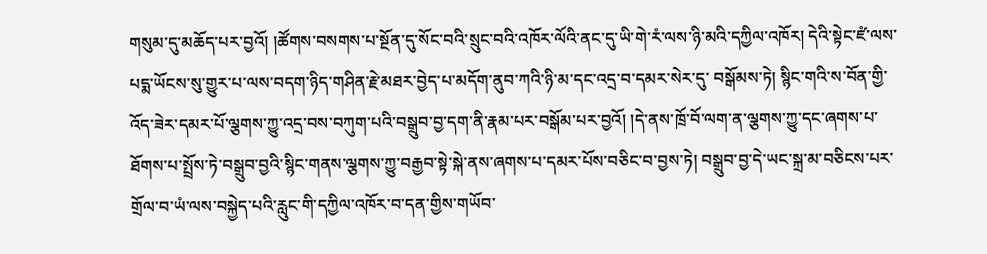གསུམ་དུ་མཆོད་པར་བྱའོ། །ཚོགས་བསགས་པ་སྔོན་དུ་སོང་བའི་སྲུང་བའི་འཁོར་ལོའི་ནང་དུ་ཡི་གེ་རཾ་ལས་ཉི་མའི་དཀྱིལ་འཁོར། དེའི་སྟེང་ཛཾ་ལས་པདྨ་ཡོངས་སུ་གྱུར་པ་ལས་བདག་ཉིད་གཤིན་རྗེ་མཐར་བྱེད་པ་མདོག་ནུབ་ཀའི་ཉི་མ་དང་འདྲ་བ་དམར་སེར་དུ་ བསྒོམས་ཏེ། སྙིང་གའི་ས་བོན་གྱི་འོད་ཟེར་དམར་པོ་ལྕགས་ཀྱུ་འདྲ་བས་བཀུག་པའི་བསྒྲུབ་བྱ་དག་ནི་རྣམ་པར་བསྒོམ་པར་བྱའོ། །དེ་ནས་ཁྲོ་བོ་ལག་ན་ལྕགས་ཀྱུ་དང་ཞགས་པ་ཐོགས་པ་སྤྲོས་ཏེ་བསྒྲུབ་བྱའི་སྙིང་གནས་ལྕགས་ཀྱུ་བརྒྱབ་སྟེ་སྐེ་ནས་ཞགས་པ་དམར་པོས་བཅིང་བ་བྱས་ཏེ། བསྒྲུབ་བྱ་དེ་ཡང་སྐྲ་མ་བཅིངས་པར་གྲོལ་བ་ཡཾ་ལས་བསྐྱེད་པའི་རླུང་གི་དཀྱིལ་འཁོར་བ་དན་གྱིས་གཡོབ་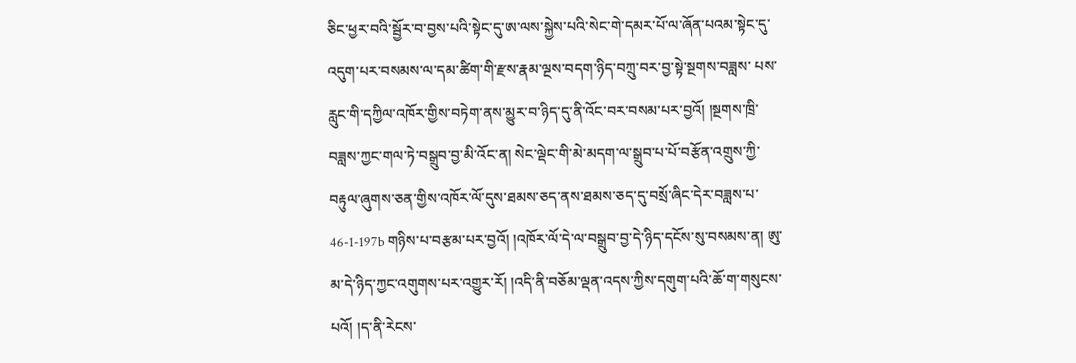ཅིང་ཕྱར་བའི་སྦྱོར་བ་བྱས་པའི་སྟེང་དུ་ཨ་ལས་སྐྱེས་པའི་སེང་གེ་དམར་པོ་ལ་ཞོན་པའམ་སྟེང་དུ་འདུག་པར་བསམས་ལ་དམ་ཚིག་གི་རྫས་རྣམ་ལྔས་བདག་ཉིད་བཀྲུ་བར་བྱ་སྟེ་སྔགས་བཟླས་ པས་རླུང་གི་དཀྱིལ་འཁོར་གྱིས་བཏེག་ནས་མྱུར་བ་ཉིད་དུ་ནི་འོང་བར་བསམ་པར་བྱའོ། །སྔགས་ཁྲི་བཟླས་ཀྱང་གལ་ཏེ་བསྒྲུབ་བྱ་མི་འོང་ན། སེང་ལྡེང་གི་མེ་མདག་ལ་སྒྲུབ་པ་པོ་བརྩོན་འགྲུས་ཀྱི་བརྟུལ་ཞུགས་ཅན་གྱིས་འཁོར་ལོ་དུས་ཐམས་ཅད་ནས་ཐམས་ཅད་དུ་བསྲོ་ཞིང་དེར་བཟླས་པ་ 46-1-197b གཉིས་པ་བརྩམ་པར་བྱའོ། །འཁོར་ལོ་དེ་ལ་བསྒྲུབ་བྱ་དེ་ཉིད་དངོས་སུ་བསམས་ན། ཨུ་མ་དེ་ཉིད་ཀྱང་འགུགས་པར་འགྱུར་རོ། །འདི་ནི་བཅོམ་ལྡན་འདས་ཀྱིས་དགུག་པའི་ཆོ་ག་གསུངས་པའོ། །ད་ནི་རེངས་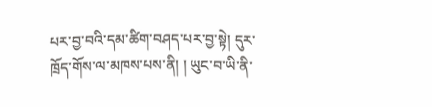པར་བྱ་བའི་དམ་ཚིག་བཤད་པར་བྱ་སྟེ། དུར་ཁྲོད་གོས་ལ་མཁས་པས་ནི། ། ཡུང་བ་ཡི་ནི་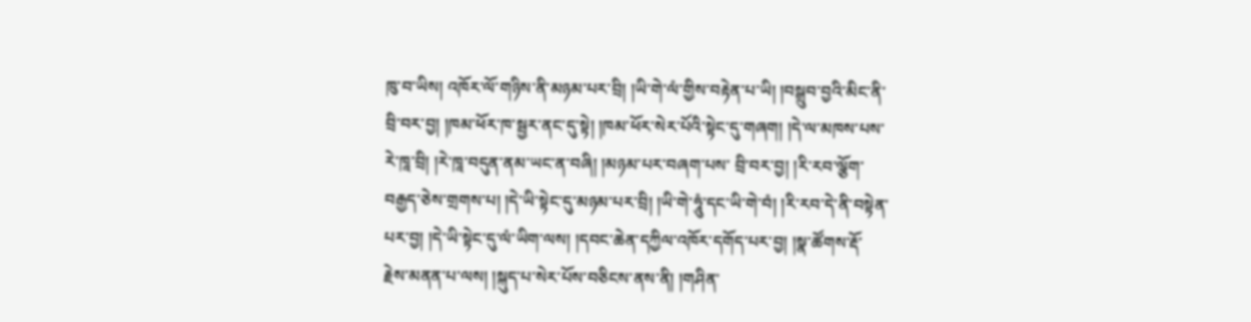ཁུ་བ་ཡིས། འཁོར་ལོ་གཉིས་ནི་མཉམ་པར་བྲི། །ཡི་གེ་ལཾ་གྱིས་བརྟེན་པ་ཡི། །བསྒྲུབ་བྱའི་མིང་ནི་བྲི་བར་བྱ། །ཁམ་ཕོར་ཁ་སྦྱར་ནང་དུ་སྟེ། །ཁམ་ཕོར་སེར་པོའི་སྟེང་དུ་གཞག། །དེ་ལ་མཁས་པས་རེ་ཁཱ་བྲི། །རེ་ཁཱ་བདུན་ནམ་ཡང་ན་བཞི། །མཉམ་པར་བཞག་པས་ བྲི་བར་བྱ། །རི་རབ་ལྕོག་བརྒྱད་ཅེས་གྲགས་པ། །དེ་ཡི་སྟེང་དུ་མཉམ་པར་བྲི། །ཡི་གེ་ཧཱུཾ་དང་ཡི་གེ་བཾ། །རི་རབ་དེ་ནི་བསྟེན་པར་བྱ། །དེ་ཡི་སྟེང་དུ་ལཾ་ཡིག་ལས། །དབང་ཆེན་དཀྱིལ་འཁོར་དགོད་པར་བྱ། །སྣ་ཚོགས་རྡོ་རྗེས་མནན་པ་ལས། །སྐུད་པ་སེར་པོས་བཅིངས་ནས་ནི། །གཤིན་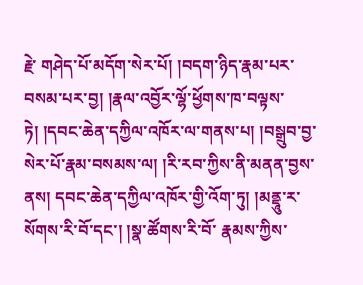རྗེ་ གཤེད་པོ་མདོག་སེར་པོ། །བདག་ཉིད་རྣམ་པར་བསམ་པར་བྱ། །རྣལ་འབྱོར་ལྷོ་ཕྱོགས་ཁ་བལྟས་ཏེ། །དབང་ཆེན་དཀྱིལ་འཁོར་ལ་གནས་པ། །བསྒྲུབ་བྱ་སེར་པོ་རྣམ་བསམས་ལ། །རི་རབ་ཀྱིས་ནི་མནན་བྱས་ནས། དབང་ཆེན་དཀྱིལ་འཁོར་གྱི་འོག་ཏུ། །མནྡཱུ་ར་སོགས་རི་བོ་དང་། །སྣ་ཚོགས་རི་བོ་ རྣམས་ཀྱིས་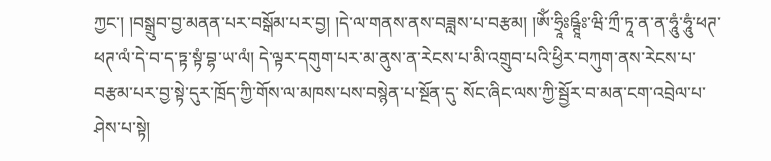ཀྱང་། །བསྒྲུབ་བྱ་མནན་པར་བསྒོམ་པར་བྱ། །དེ་ལ་གནས་ནས་བཟླས་པ་བརྩམ། །ཨོཾ་ཧྲཱིཿཥྚཱྀཿ་ཝི་ཀྲྀ་ཏཱ་ན་ན་ཧཱུཾ་ཧཱུཾ་ཕཊ་ཕཊ་ལཾ་དེ་བ་ད་ཏྟ་སྟཾ་བྷ་ཡ་ལཾ། དེ་ལྟར་དགུག་པར་མ་ནུས་ན་རེངས་པ་མི་འགྲུབ་པའི་ཕྱིར་བཀུག་ནས་རེངས་པ་བརྩམ་པར་བྱ་སྟེ་དུར་ཁྲོད་ཀྱི་གོས་ལ་མཁས་པས་བསྙེན་པ་སྔོན་དུ་ སོང་ཞིང་ལས་ཀྱི་སྦྱོར་བ་མན་ངག་འབྲེལ་པ་ཤེས་པ་སྟེ།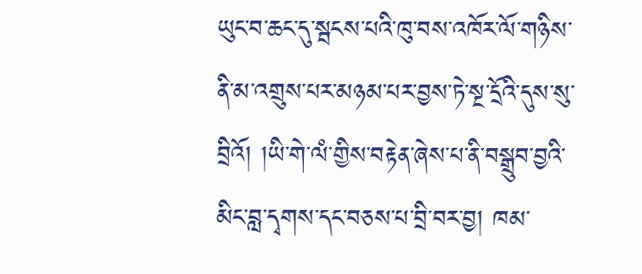ཡུང་བ་ཆང་དུ་སྦངས་པའི་ཁུ་བས་འཁོར་ལོ་གཉིས་ནི་མ་འགྲུས་པར་མཉམ་པར་བྱས་ཏེ་སྔ་དྲོའི་དུས་སུ་བྲིའོ། །ཡི་གེ་ལཾ་གྱིས་བརྟེན་ཞེས་པ་ནི་བསྒྲུབ་བྱའི་མིང་བླ་དྭགས་དང་བཅས་པ་བྲི་བར་བྱ། ཁམ་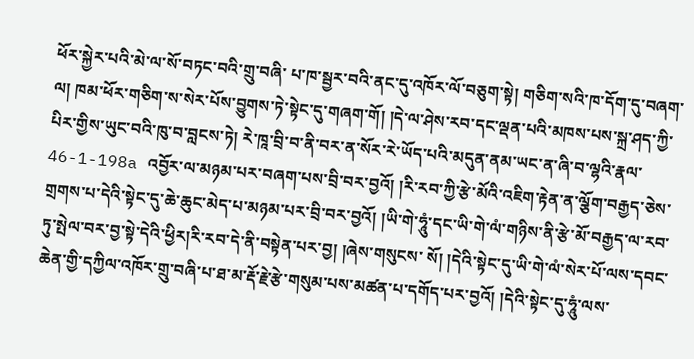ཕོར་སྐྱེར་པའི་མེ་ལ་སོ་བཏང་བའི་གྲུ་བཞི་ པ་ཁ་སྦྱར་བའི་ནང་དུ་འཁོར་ལོ་བཅུག་སྟེ། གཅིག་སའི་ཁ་དོག་དུ་བཞག་ལ། ཁམ་ཕོར་གཅིག་ས་སེར་པོས་བྱུགས་ཏེ་སྟེང་དུ་གཞག་གོ། །དེ་ལ་ཤེས་རབ་དང་ལྡན་པའི་མཁས་པས་སྐྲ་ཤད་ཀྱི་པིར་གྱིས་ཡུང་བའི་ཁུ་བ་བླངས་ཏེ། རེ་ཁཱ་བྲི་བ་ནི་བར་ན་སོར་རེ་ཡོད་པའི་མདུན་ནམ་ཡང་ན་ཞི་བ་ལྷའི་རྣལ་ 46-1-198a འབྱོར་ལ་མཉམ་པར་བཞག་པས་བྲི་བར་བྱའོ། །རི་རབ་ཀྱི་རྩེ་མོའི་འཇིག་རྟེན་ན་ལྕོག་བརྒྱད་ཅེས་གྲགས་པ་དེའི་སྟེང་དུ་ཆེ་ཆུང་མེད་པ་མཉམ་པར་བྲི་བར་བྱའོ། །ཡི་གེ་ཧཱུཾ་དང་ཡི་གེ་ལཾ་གཉིས་ནི་རྩེ་མོ་བརྒྱད་ལ་རབ་ཏུ་སྤེལ་བར་བྱ་སྟེ་དེའི་ཕྱིར།རི་རབ་དེ་ནི་བསྟེན་པར་བྱ། །ཞེས་གསུངས་ སོ། །དེའི་སྟེང་དུ་ཡི་གེ་ལཾ་སེར་པོ་ལས་དབང་ཆེན་གྱི་དཀྱིལ་འཁོར་གྲུ་བཞི་པ་ཐ་མ་རྡོ་རྗེ་རྩེ་གསུམ་པས་མཚན་པ་དགོད་པར་བྱའོ། །དེའི་སྟེང་དུ་ཧཱུཾ་ལས་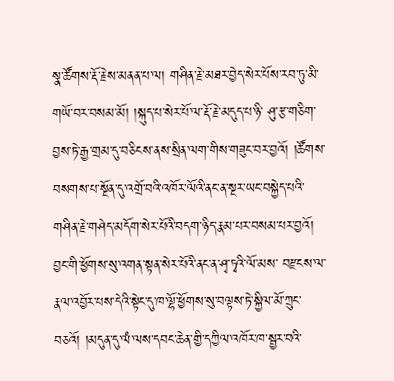སྣ་ཚོགས་རྡོ་རྗེས་མནན་པ་ལ། གཤིན་རྗེ་མཐར་བྱེད་སེར་པོས་རབ་ཏུ་མི་གཡོ་བར་བསམ་མོ། །སྐུད་པ་སེར་པོ་ལ་རྡོ་རྗེ་མདུད་པ་ཉི་ ཤུ་རྩ་གཅིག་བྱས་ཏེ་རྒྱ་གྲམ་དུ་བཅིངས་ནས་སྲིན་ལག་གིས་གཟུང་བར་བྱའོ། །ཚོགས་བསགས་པ་སྔོན་དུ་འགྲོ་བའི་འཁོར་ལོའི་ནང་ན་སྔར་ཡང་བསྐྱེད་པའི་གཤིན་རྗེ་གཤེད་མདོག་སེར་པོའི་བདག་ཉིད་རྣམ་པར་བསམ་པར་བྱའོ། བྱང་གི་ཕྱོགས་སུ་འགན་སྟན་སེར་པོའི་ནང་ན་ཤྭ་ཏྭའི་ལོ་མས་ བརྫངས་ལ་རྣལ་འབྱོར་པས་དེའི་སྟེང་དུ་ཁ་ལྷོ་ཕྱོགས་སུ་བལྟས་ཏེ་སྐྱིལ་མོ་ཀྲུང་བཅའོ། །མདུན་དུ་ལཾ་ལས་དབང་ཆེན་གྱི་དཀྱིལ་འཁོར་ཁ་སྦྱར་བའི་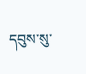དབུས་སུ་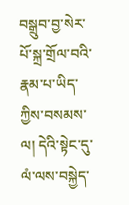བསྒྲུབ་བྱ་སེར་པོ་སྐྲ་གྲོལ་བའི་རྣམ་པ་ཡིད་ཀྱིས་བསམས་ལ། དེའི་སྟེང་དུ་ལཾ་ལས་བསྐྱེད་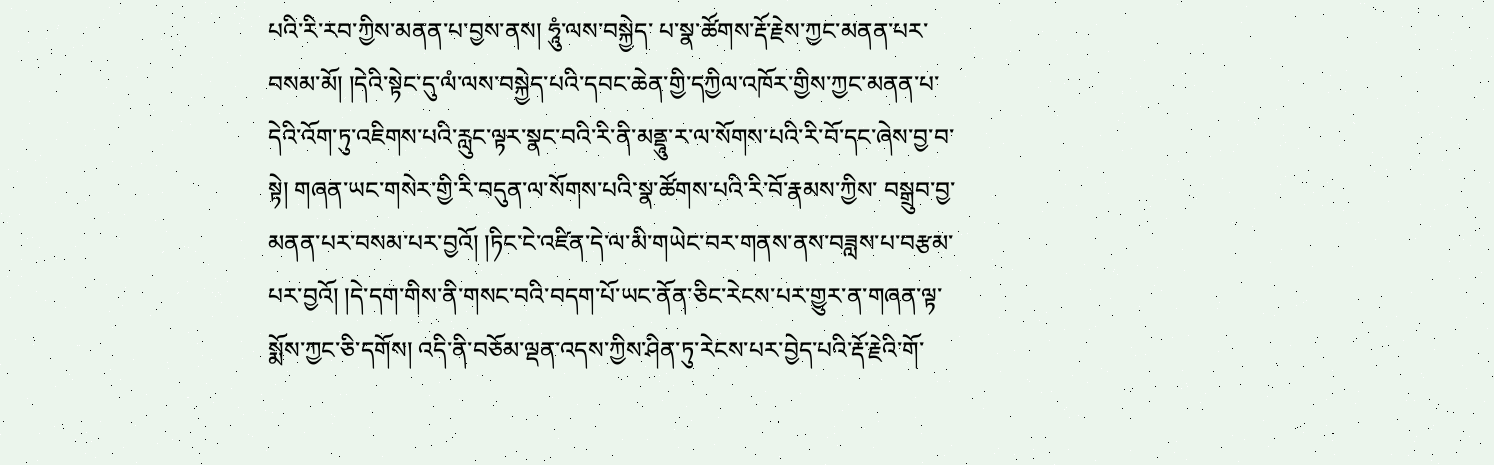པའི་རི་རབ་ཀྱིས་མནན་པ་བྱས་ནས། ཧཱུཾ་ལས་བསྐྱེད་ པ་སྣ་ཚོགས་རྡོ་རྗེས་ཀྱང་མནན་པར་བསམ་མོ། །དེའི་སྟེང་དུ་ལཾ་ལས་བསྐྱེད་པའི་དབང་ཆེན་གྱི་དཀྱིལ་འཁོར་གྱིས་ཀྱང་མནན་པ་དེའི་འོག་ཏུ་འཇིགས་པའི་རླུང་ལྟར་སྣང་བའི་རི་ནི་མནྡཱུ་ར་ལ་སོགས་པའི་རི་བོ་དང་ཞེས་བྱ་བ་སྟེ། གཞན་ཡང་གསེར་གྱི་རི་བདུན་ལ་སོགས་པའི་སྣ་ཚོགས་པའི་རི་བོ་རྣམས་ཀྱིས་ བསྒྲུབ་བྱ་མནན་པར་བསམ་པར་བྱའོ། །ཏིང་ངེ་འཛིན་དེ་ལ་མི་གཡེང་བར་གནས་ནས་བཟླས་པ་བརྩམ་པར་བྱའོ། །དེ་དག་གིས་ནི་གསང་བའི་བདག་པོ་ཡང་ནོན་ཅིང་རེངས་པར་གྱུར་ན་གཞན་ལྟ་སྨོས་ཀྱང་ཅི་དགོས། འདི་ནི་བཅོམ་ལྡན་འདས་ཀྱིས་ཤིན་ཏུ་རེངས་པར་བྱེད་པའི་རྡོ་རྗེའི་གོ་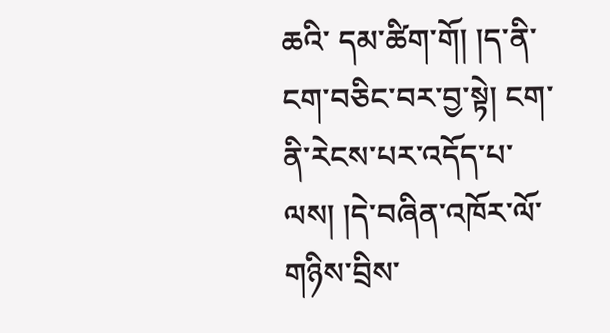ཆའི་ དམ་ཚིག་གོ། །ད་ནི་ངག་བཅིང་བར་བྱ་སྟེ། ངག་ནི་རེངས་པར་འདོད་པ་ལས། །དེ་བཞིན་འཁོར་ལོ་གཉིས་བྲིས་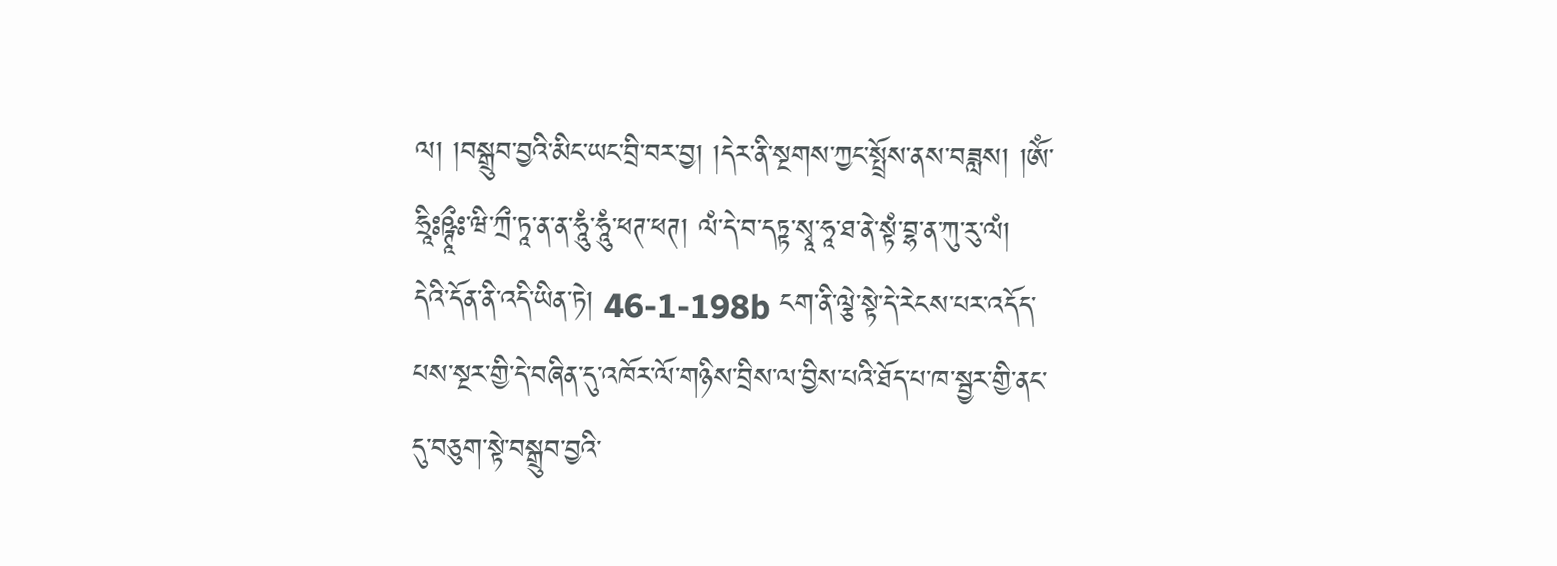ལ། །བསྒྲུབ་བྱའི་མིང་ཡང་བྲི་བར་བྱ། །དེར་ནི་སྔགས་ཀྱང་སྤྲོས་ནས་བཟླས། །ཨོཾ་ཧྲཱིཿཥྚཱྀཿ་ཝི་ཀྲྀ་ཏཱ་ན་ན་ཧཱུཾ་ཧཱུཾ་ཕཊ་ཕཊ། ལཾ་དེ་བ་དཏྟ་སྭཱ་ཧཱ་ཐ་ནེ་སྟཾ་བྷ་ན་ཀུ་རུ་ལཾ། དེའི་དོན་ནི་འདི་ཡིན་ཏེ། 46-1-198b ངག་ནི་ལྕེ་སྟེ་དེ་རེངས་པར་འདོད་པས་སྔར་གྱི་དེ་བཞིན་དུ་འཁོར་ལོ་གཉིས་བྲིས་ལ་བྱིས་པའི་ཐོད་པ་ཁ་སྦྱར་གྱི་ནང་དུ་བཅུག་སྟེ་བསྒྲུབ་བྱའི་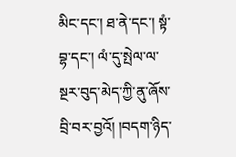མིང་དང་། ཐ་ནེ་དང་། སྟཾ་བྷ་དང་། ལཾ་དུ་སྤེལ་ལ་སྔར་བུད་མེད་ཀྱི་ནུ་ཞོས་བྲི་བར་བྱའོ། །བདག་ཉིད་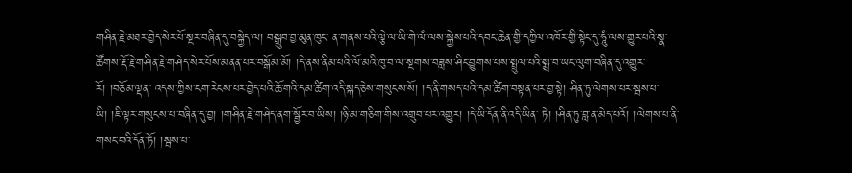གཤིན་རྗེ་མཐར་བྱེད་སེར་པོ་སྔར་བཞིན་དུ་བསྐྱེད་ལ། བསྒྲུབ་བྱ་མུན་ཁུང་ ན་གནས་པའི་ལྕེ་ལ་ཡི་གེ་ལཾ་ལས་སྐྱེས་པའི་དབང་ཆེན་གྱི་དཀྱིལ་འཁོར་གྱི་སྟེང་དུ་ཧཱུཾ་ལས་གྱུར་པའི་སྣ་ཚོགས་རྡོ་རྗེ་གཤིན་རྗེ་གཤེད་སེར་པོས་མནན་པར་བསྒོམ་མོ། །དེ་ནས་ནིམ་པའི་ལོ་མའི་ཁུ་བ་ལ་སྔགས་བཟླས་ཤིང་བྱུགས་པས་སྤྲུལ་པའི་སྨྲ་བ་ཡང་ལུག་བཞིན་དུ་འགྱུར་རོ། །བཅོམ་ལྡན་ འདས་ཀྱིས་ངག་རེངས་པར་བྱེད་པའི་ཆོ་གའི་དམ་ཚིག་འདི་སྐད་ཅེས་གསུངས་སོ། །ད་ནི་གསད་པའི་དམ་ཚིག་བསྟན་པར་བྱ་སྟེ། ཤིན་ཏུ་ལེགས་པར་སྦས་པ་ཡི། །ཇི་ལྟར་གསུངས་པ་བཞིན་དུ་བྱ། །གཤིན་རྗེ་གཤེད་ནག་སྦྱོར་བ་ཡིས། །ཉི་མ་གཅིག་གིས་འགྲུབ་པར་འགྱུར། །དེ་ཡི་དོན་ནི་འདི་ཡིན་ ཏེ། །ཤིན་ཏུ་བླ་ན་མེད་པའོ། །ལེགས་པ་ནི་གསང་བའི་དོན་ཏོ། །སྦས་པ་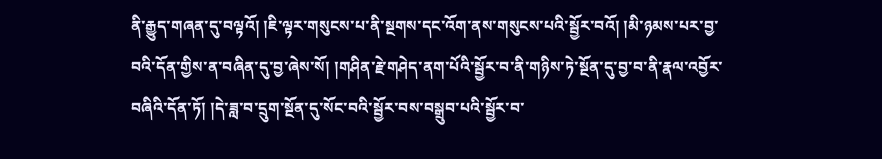ནི་རྒྱུད་གཞན་དུ་བལྟའོ། །ཇི་ལྟར་གསུངས་པ་ནི་སྔགས་དང་འོག་ནས་གསུངས་པའི་སྦྱོར་བའོ། །མི་ཉམས་པར་བྱ་བའི་དོན་གྱིས་ན་བཞིན་དུ་བྱ་ཞེས་སོ། །གཤིན་རྗེ་གཤེད་ནག་པོའི་སྦྱོར་བ་ནི་གཉིས་ཏེ་སྔོན་དུ་བྱ་བ་ནི་རྣལ་འབྱོར་ བཞིའི་དོན་ཏོ། །དེ་ཟླ་བ་དྲུག་སྔོན་དུ་སོང་བའི་སྦྱོར་བས་བསྒྲུབ་པའི་སྦྱོར་བ་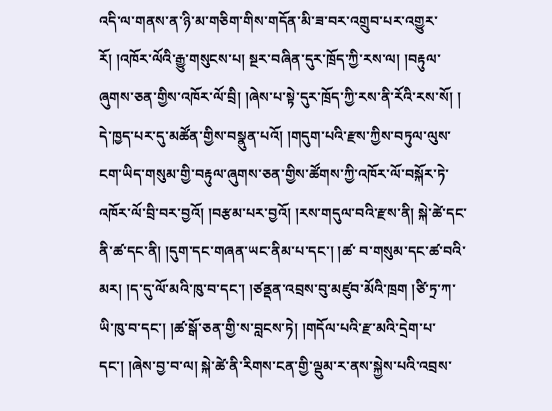འདི་ལ་གནས་ན་ཉི་མ་གཅིག་གིས་གདོན་མི་ཟ་བར་འགྲུབ་པར་འགྱུར་རོ། །འཁོར་ལོའི་རྒྱུ་གསུངས་པ། སྔར་བཞིན་དུར་ཁྲོད་ཀྱི་རས་ལ། །བརྟུལ་ཞུགས་ཅན་གྱིས་འཁོར་ལོ་བྲི། །ཞེས་པ་སྟེ་དུར་ཁྲོད་ཀྱི་རས་ནི་རོའི་རས་སོ། ། དེ་ཁྱད་པར་དུ་མཚོན་གྱིས་བསྣུན་པའོ། །གདུག་པའི་རྫས་ཀྱིས་བཏུལ་ལུས་ངག་ཡིད་གསུམ་གྱི་བརྟུལ་ཞུགས་ཅན་གྱིས་ཚོགས་ཀྱི་འཁོར་ལོ་བསྐོར་ཏེ་འཁོར་ལོ་བྲི་བར་བྱའོ། །བརྩམ་པར་བྱའོ། །རས་གདུལ་བའི་རྫས་ནི། སྐེ་ཚེ་དང་ནི་ཚ་དང་ནི། །དུག་དང་གཞན་ཡང་ནིམ་པ་དང་། །ཚ་ བ་གསུམ་དང་ཚ་བའི་མར། །ད་དུ་ལོ་མའི་ཁུ་བ་དང་། །ཙནྡན་འབྲས་བུ་མཛུབ་མོའི་ཁྲག །ཙི་ཏྲ་ཀ་ཡི་ཁུ་བ་དང་། །ཚ་སྒོ་ཅན་གྱི་ས་བླངས་ཏེ། །གདོལ་པའི་རྫ་མའི་དྲེག་པ་དང་། །ཞེས་བྱ་བ་ལ། སྐེ་ཚེ་ནི་རིགས་ངན་གྱི་ལྡུམ་ར་ནས་སྐྱེས་པའི་འབྲས་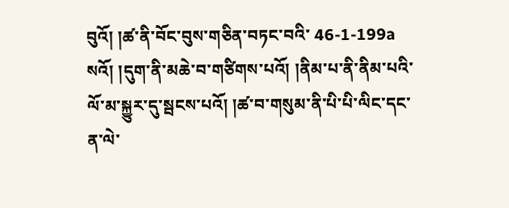བུའོ། །ཚ་ནི་བོང་བུས་གཅིན་བཏང་བའི་ 46-1-199a སའོ། །དུག་ནི་མཆེ་བ་གཙིགས་པའོ། །ནིམ་པ་ནི་ནིམ་པའི་ལོ་མ་སྐྱུར་དུ་སྦངས་པའོ། །ཚ་བ་གསུམ་ནི་པི་པི་ལིང་དང་ན་ལེ་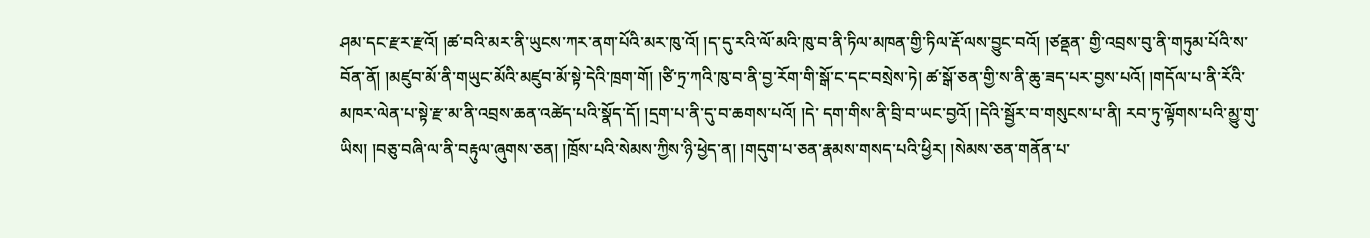ཤམ་དང་རྫར་རྫའོ། །ཚ་བའི་མར་ནི་ཡུངས་ཀར་ནག་པོའི་མར་ཁུ་འོ། །ད་དུ་རའི་ལོ་མའི་ཁུ་བ་ནི་ཏིལ་མཁན་གྱི་ཏིལ་རྡོ་ལས་བྱུང་བའོ། །ཙནྡན་ གྱི་འབྲས་བུ་ནི་གཏུམ་པོའི་ས་བོན་ནོ། །མཛུབ་མོ་ནི་གཡུང་མོའི་མཛུབ་མོ་སྟེ་དེའི་ཁྲག་གོ། །ཙི་ཏྲ་ཀའི་ཁུ་བ་ནི་བྱ་རོག་གི་སྒོ་ང་དང་བསྲེས་ཏེ། ཚ་སྒོ་ཅན་གྱི་ས་ནི་ཆུ་ཟད་པར་བྱས་པའོ། །གདོལ་པ་ནི་རོའི་མཁར་ལེན་པ་སྟེ་རྫ་མ་ནི་འབྲས་ཆན་འཚེད་པའི་སྣོད་དོ། །དྲག་པ་ནི་དུ་བ་ཆགས་པའོ། །དེ་ དག་གིས་ནི་བྲི་བ་ཡང་བྱའོ། །དེའི་སྦྱོར་བ་གསུངས་པ་ནི། རབ་ཏུ་ལྟོགས་པའི་མྱུ་གུ་ཡིས། །བཅུ་བཞི་ལ་ནི་བརྟུལ་ཞུགས་ཅན། །ཁྲོས་པའི་སེམས་ཀྱིས་ཉི་ཕྱེད་ན། །གདུག་པ་ཅན་རྣམས་གསད་པའི་ཕྱིར། །སེམས་ཅན་གནོན་པ་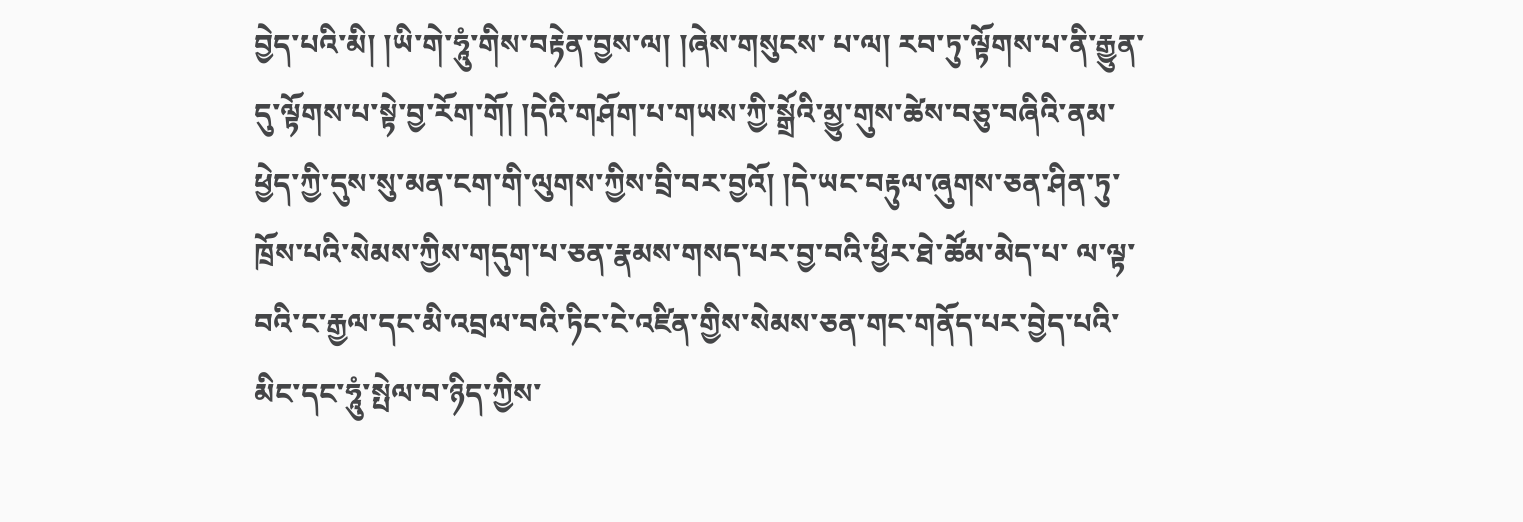བྱེད་པའི་མི། །ཡི་གེ་ཧཱུཾ་གིས་བརྟེན་བྱས་ལ། །ཞེས་གསུངས་ པ་ལ། རབ་ཏུ་ལྟོགས་པ་ནི་རྒྱུན་དུ་ལྟོགས་པ་སྟེ་བྱ་རོག་གོ། །དེའི་གཤོག་པ་གཡས་ཀྱི་སྒྲོའི་མྱུ་གུས་ཚེས་བཅུ་བཞིའི་ནམ་ཕྱེད་ཀྱི་དུས་སུ་མན་ངག་གི་ལུགས་ཀྱིས་བྲི་བར་བྱའོ། །དེ་ཡང་བརྟུལ་ཞུགས་ཅན་ཤིན་ཏུ་ཁྲོས་པའི་སེམས་ཀྱིས་གདུག་པ་ཅན་རྣམས་གསད་པར་བྱ་བའི་ཕྱིར་ཐེ་ཚོམ་མེད་པ་ ལ་ལྟ་བའི་ང་རྒྱལ་དང་མི་འབྲལ་བའི་ཏིང་ངེ་འཛིན་གྱིས་སེམས་ཅན་གང་གནོད་པར་བྱེད་པའི་མིང་དང་ཧཱུཾ་སྤེལ་བ་ཉིད་ཀྱིས་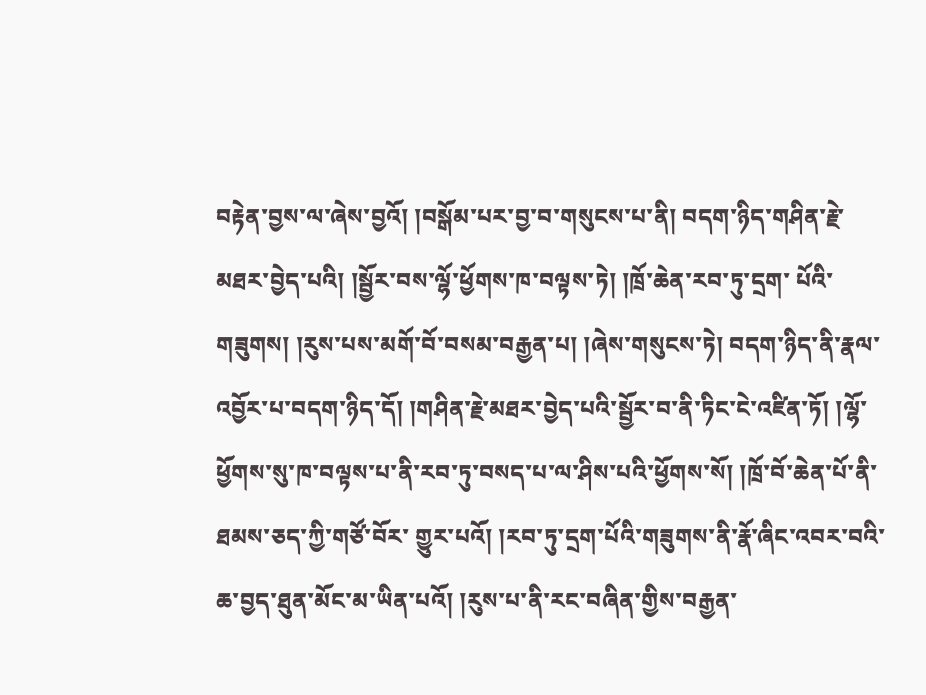བརྟེན་བྱས་ལ་ཞེས་བྱའོ། །བསྒོམ་པར་བྱ་བ་གསུངས་པ་ནི། བདག་ཉིད་གཤིན་རྗེ་མཐར་བྱེད་པའི། །སྦྱོར་བས་ལྷོ་ཕྱོགས་ཁ་བལྟས་ཏེ། །ཁྲོ་ཆེན་རབ་ཏུ་དྲག་ པོའི་གཟུགས། །རུས་པས་མགོ་བོ་བསམ་བརྒྱན་པ། །ཞེས་གསུངས་ཏེ། བདག་ཉིད་ནི་རྣལ་འབྱོར་པ་བདག་ཉིད་དོ། །གཤིན་རྗེ་མཐར་བྱེད་པའི་སྦྱོར་བ་ནི་ཏིང་ངེ་འཛིན་ཏོ། །ལྷོ་ཕྱོགས་སུ་ཁ་བལྟས་པ་ནི་རབ་ཏུ་བསད་པ་ལ་ཤིས་པའི་ཕྱོགས་སོ། །ཁྲོ་བོ་ཆེན་པོ་ནི་ཐམས་ཅད་ཀྱི་གཙོ་བོར་ གྱུར་པའོ། །རབ་ཏུ་དྲག་པོའི་གཟུགས་ནི་རྣོ་ཞིང་འབར་བའི་ཆ་བྱད་ཐུན་མོང་མ་ཡིན་པའོ། །རུས་པ་ནི་རང་བཞིན་གྱིས་བརྒྱན་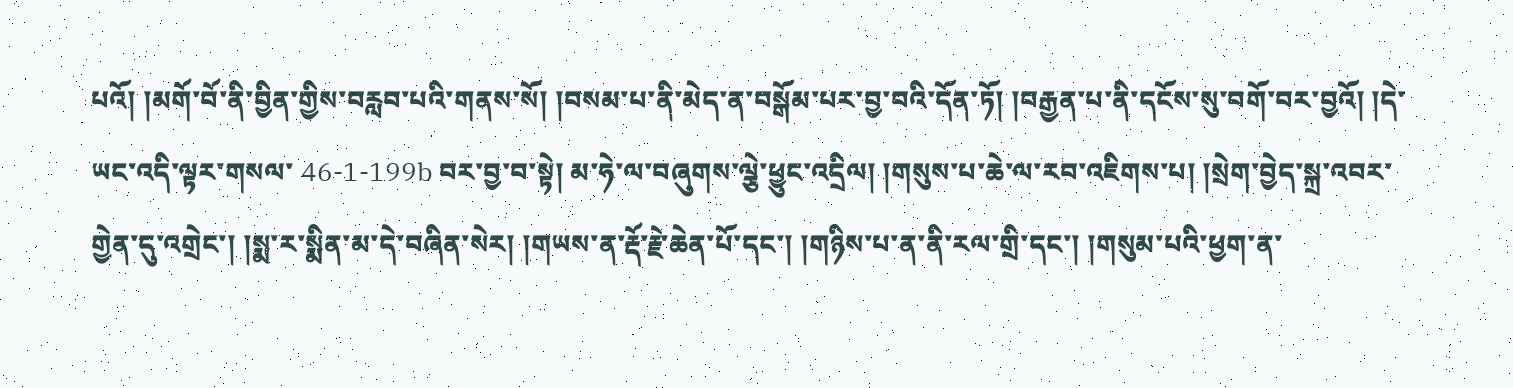པའོ། །མགོ་བོ་ནི་བྱིན་གྱིས་བརླབ་པའི་གནས་སོ། །བསམ་པ་ནི་མེད་ན་བསྒོམ་པར་བྱ་བའི་དོན་ཏོ། །བརྒྱན་པ་ནི་དངོས་སུ་བགོ་བར་བྱའོ། །དེ་ཡང་འདི་ལྟར་གསལ་ 46-1-199b བར་བྱ་བ་སྟེ། མ་ཧེ་ལ་བཞུགས་ལྕེ་ཕྱུང་འདྲིལ། །གསུས་པ་ཆེ་ལ་རབ་འཇིགས་པ། །སྲེག་བྱེད་སྐྲ་འབར་གྱེན་དུ་འགྲེང་། །སྨ་ར་སྨིན་མ་དེ་བཞིན་སེར། །གཡས་ན་རྡོ་རྗེ་ཆེན་པོ་དང་། །གཉིས་པ་ན་ནི་རལ་གྲི་དང་། །གསུམ་པའི་ཕྱག་ན་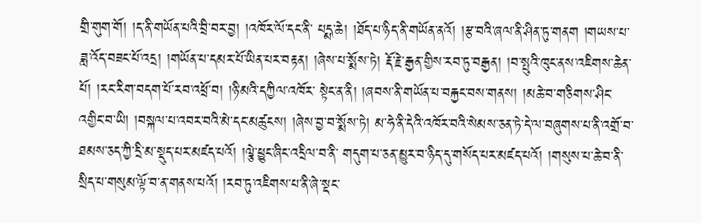གྲི་གུག་གོ། །ད་ནི་གཡོན་པའི་བྲི་བར་བྱ། །འཁོར་ལོ་དང་ནི་ པདྨ་ཆེ། །ཐོད་པ་ཉིད་ནི་གཡོན་ནའོ། །རྩ་བའི་ཞལ་ནི་ཤིན་ཏུ་གནག །གཡས་པ་ཟླ་འོད་བཟང་པོ་འདྲ། །གཡོན་པ་དམར་པོ་ཡིན་པར་བརྟན། །ཞེས་པ་སྨོས་ཏེ། རྡོ་རྗེ་རྒྱན་གྱིས་རབ་ཏུ་བརྒྱན། །བ་སྤུའི་ཁུང་ནས་འཇིགས་ཆེན་པོ། །རང་རིག་བདག་པོ་རབ་འཕྲོ་བ། །ཉི་མའི་དཀྱིལ་འཁོར་ སྟེང་ན་ནི། །ཞབས་ནི་གཡོན་པ་བརྐྱང་བས་གནས། །མཆེ་བ་གཅིགས་ཤིང་འགྱིང་བ་ཡི། །བསྐལ་པ་འབར་བའི་མེ་དང་མཚུངས། །ཞེས་བྱ་བ་སྨོས་ཏེ། མ་ཧེ་ནི་དེའི་འཁོར་བའི་སེམས་ཅན་ཏེ་དེ་ལ་བཞུགས་པ་ནི་འགྲོ་བ་ཐམས་ཅད་ཀྱི་དྲི་མ་སྡུད་པར་མཛད་པའོ། །ལྕེ་ཕྱུང་ཞིང་འདྲིལ་བ་ནི་ གདུག་པ་ཅན་མྱུར་བ་ཉིད་དུ་གསོད་པར་མཛད་པའོ། །གསུས་པ་ཆེ་བ་ནི་སྲིད་པ་གསུམ་ལྟོ་བ་ན་གནས་པའོ། །རབ་ཏུ་འཇིགས་པ་ནི་ཞེ་སྡང་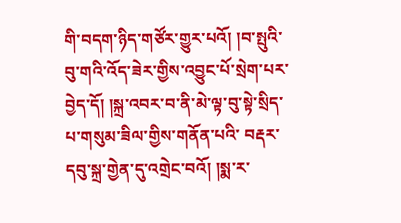གི་བདག་ཉིད་གཙོར་གྱུར་པའོ། །བ་སྤུའི་བུ་གའི་འོད་ཟེར་གྱིས་འབྱུང་པོ་སྲེག་པར་བྱེད་དོ། །སྐྲ་འབར་བ་ནི་མེ་ལྟ་བུ་སྟེ་སྲིད་པ་གསུམ་ཟིལ་གྱིས་གནོན་པའི་ བརྡར་དབུ་སྐྲ་གྱེན་དུ་འགྲེང་བའོ། །སྨ་ར་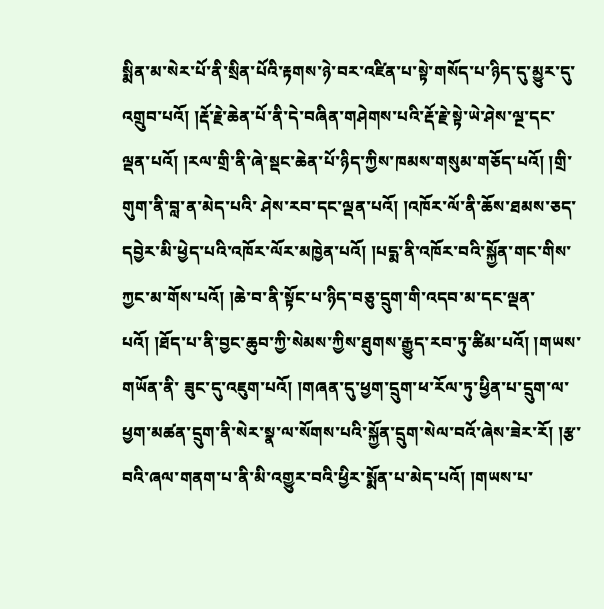སྨིན་མ་སེར་པོ་ནི་སྲིན་པོའི་རྟགས་ཉེ་བར་འཛིན་པ་སྟེ་གསོད་པ་ཉིད་དུ་མྱུར་དུ་འགྲུབ་པའོ། །རྡོ་རྗེ་ཆེན་པོ་ནི་དེ་བཞིན་གཤེགས་པའི་རྡོ་རྗེ་སྟེ་ཡེ་ཤེས་ལྔ་དང་ལྡན་པའོ། །རལ་གྲི་ནི་ཞེ་སྡང་ཆེན་པོ་ཉིད་ཀྱིས་ཁམས་གསུམ་གཅོད་པའོ། །གྲི་གུག་ནི་བླ་ན་མེད་པའི་ ཤེས་རབ་དང་ལྡན་པའོ། །འཁོར་ལོ་ནི་ཆོས་ཐམས་ཅད་དབྱེར་མི་ཕྱེད་པའི་འཁོར་ལོར་མཁྱེན་པའོ། །པདྨ་ནི་འཁོར་བའི་སྐྱོན་གང་གིས་ཀྱང་མ་གོས་པའོ། །ཆེ་བ་ནི་སྟོང་པ་ཉིད་བཅུ་དྲུག་གི་འདབ་མ་དང་ལྡན་པའོ། །ཐོད་པ་ནི་བྱང་ཆུབ་ཀྱི་སེམས་ཀྱིས་ཐུགས་རྒྱུད་རབ་ཏུ་ཚིམ་པའོ། །གཡས་གཡོན་ནི་ ཟུང་དུ་འཇུག་པའོ། །གཞན་དུ་ཕྱག་དྲུག་ཕ་རོལ་ཏུ་ཕྱིན་པ་དྲུག་ལ་ཕྱག་མཚན་དྲུག་ནི་སེར་སྣ་ལ་སོགས་པའི་སྐྱོན་དྲུག་སེལ་བའོ་ཞེས་ཟེར་རོ། །རྩ་བའི་ཞལ་གནག་པ་ནི་མི་འགྱུར་བའི་ཕྱིར་སྨོན་པ་མེད་པའོ། །གཡས་པ་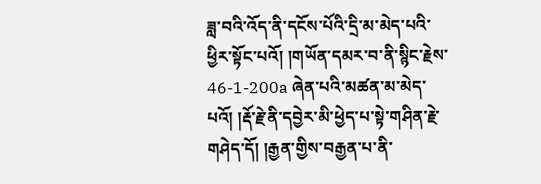ཟླ་བའི་འོད་ནི་དངོས་པོའི་དྲི་མ་མེད་པའི་ཕྱིར་སྟོང་པའོ། །གཡོན་དམར་བ་ནི་སྙིང་རྗེས་ 46-1-200a ཞེན་པའི་མཚན་མ་མེད་པའོ། །རྡོ་རྗེ་ནི་དབྱེར་མི་ཕྱེད་པ་སྟེ་གཤིན་རྗེ་གཤེད་དོ། །རྒྱན་གྱིས་བརྒྱན་པ་ནི་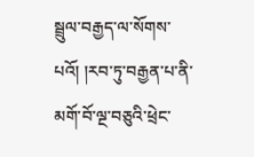སྦྲུལ་བརྒྱད་ལ་སོགས་པའོ། །རབ་ཏུ་བརྒྱན་པ་ནི་མགོ་བོ་ལྔ་བཅུའི་ཕྲེང་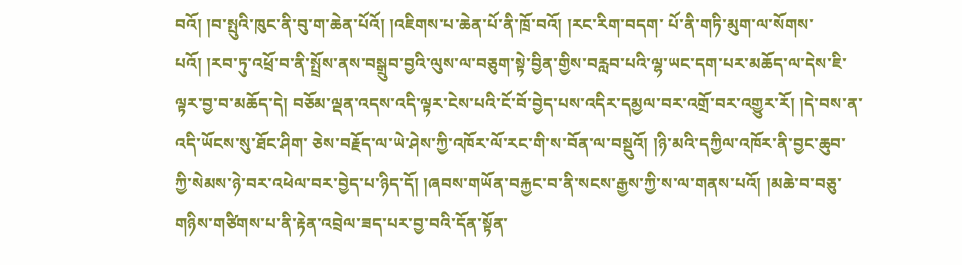བའོ། །བ་སྤུའི་ཁུང་ནི་བུ་ག་ཆེན་པོའོ། །འཇིགས་པ་ཆེན་པོ་ནི་ཁྲོ་བའོ། །རང་རིག་བདག་ པོ་ནི་གཏི་མུག་ལ་སོགས་པའོ། །རབ་ཏུ་འཕྲོ་བ་ནི་སྤྲོས་ནས་བསྒྲུབ་བྱའི་ལུས་ལ་བཅུག་སྟེ་བྱིན་གྱིས་བརླབ་པའི་ལྷ་ཡང་དག་པར་མཆོད་ལ་དེས་ཇི་ལྟར་བྱ་བ་མཆོད་དེ། བཅོམ་ལྡན་འདས་འདི་ལྟར་ངེས་པའི་ངོ་བོ་བྱེད་པས་འདིར་དམྱལ་བར་འགྲོ་བར་འགྱུར་རོ། །དེ་བས་ན་འདི་ཡོངས་སུ་ཐོང་ཤིག་ ཅེས་བརྗོད་ལ་ཡེ་ཤེས་ཀྱི་འཁོར་ལོ་རང་གི་ས་བོན་ལ་བསྡུའོ། །ཉི་མའི་དཀྱིལ་འཁོར་ནི་བྱང་ཆུབ་ཀྱི་སེམས་ཉེ་བར་འཕེལ་བར་བྱེད་པ་ཉིད་དོ། །ཞབས་གཡོན་བརྐྱང་བ་ནི་སངས་རྒྱས་ཀྱི་ས་ལ་གནས་པའོ། །མཆེ་བ་བཅུ་གཉིས་གཙིགས་པ་ནི་རྟེན་འབྲེལ་ཟད་པར་བྱ་བའི་དོན་སྟོན་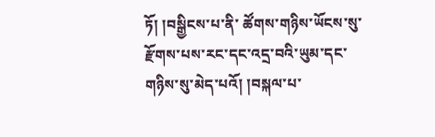ཏོ། །བསྒྱིངས་པ་ནི་ ཚོགས་གཉིས་ཡོངས་སུ་རྫོགས་པས་རང་དང་འདྲ་བའི་ཡུམ་དང་གཉིས་སུ་མེད་པའོ། །བསྐལ་པ་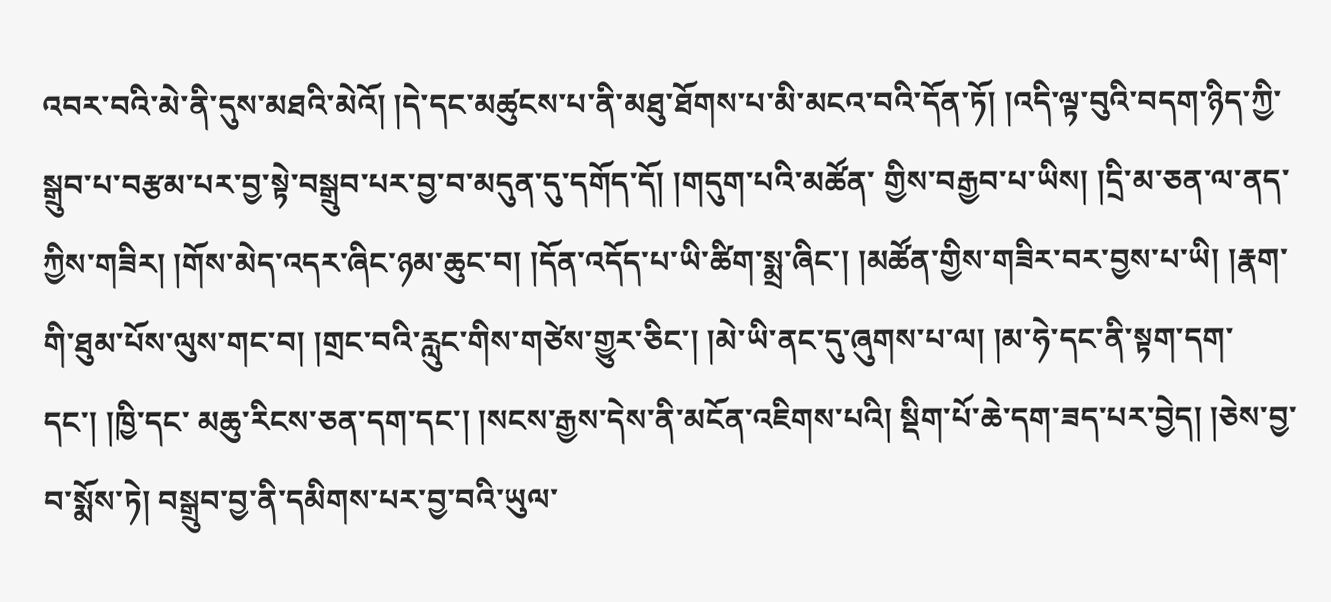འབར་བའི་མེ་ནི་དུས་མཐའི་མེའོ། །དེ་དང་མཚུངས་པ་ནི་མཐུ་ཐོགས་པ་མི་མངའ་བའི་དོན་ཏོ། །འདི་ལྟ་བུའི་བདག་ཉིད་ཀྱི་སྒྲུབ་པ་བརྩམ་པར་བྱ་སྟེ་བསྒྲུབ་པར་བྱ་བ་མདུན་དུ་དགོད་དོ། །གདུག་པའི་མཚོན་ གྱིས་བརྒྱབ་པ་ཡིས། །དྲི་མ་ཅན་ལ་ནད་ཀྱིས་གཟིར། །གོས་མེད་འདར་ཞིང་ཉམ་ཆུང་བ། །དོན་འདོད་པ་ཡི་ཚིག་སྨྲ་ཞིང་། །མཚོན་གྱིས་གཟིར་བར་བྱས་པ་ཡི། །རྣག་གི་ཐུམ་པོས་ལུས་གང་བ། །གྲང་བའི་རླུང་གིས་གཙེས་གྱུར་ཅིང་། །མེ་ཡི་ནང་དུ་ཞུགས་པ་ལ། །མ་ཧེ་དང་ནི་སྟག་དག་དང་། །ཁྱི་དང་ མཆུ་རིངས་ཅན་དག་དང་། །སངས་རྒྱས་དེས་ནི་མངོན་འཇིགས་པའི། སྡིག་པོ་ཆེ་དག་ཟད་པར་བྱེད། །ཅེས་བྱ་བ་སྨོས་ཏེ། བསྒྲུབ་བྱ་ནི་དམིགས་པར་བྱ་བའི་ཡུལ་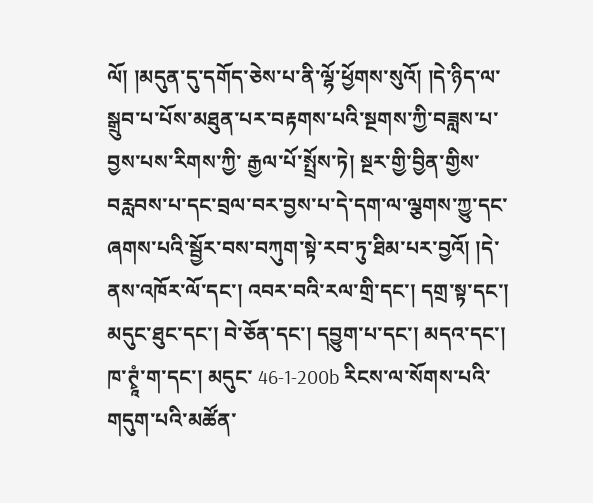ལོ། །མདུན་དུ་དགོད་ཅེས་པ་ནི་ལྷོ་ཕྱོགས་སུའོ། །དེ་ཉིད་ལ་སྒྲུབ་པ་པོས་མཐུན་པར་བརྟགས་པའི་སྔགས་ཀྱི་བཟླས་པ་བྱས་པས་རིགས་ཀྱི་ རྒྱལ་པོ་སྤྲོས་ཏེ། སྔར་གྱི་བྱིན་གྱིས་བརླབས་པ་དང་བྲལ་བར་བྱས་པ་དེ་དག་ལ་ལྕགས་ཀྱུ་དང་ཞགས་པའི་སྦྱོར་བས་བཀུག་སྟེ་རབ་ཏུ་ཐིམ་པར་བྱའོ། །དེ་ནས་འཁོར་ལོ་དང་། འབར་བའི་རལ་གྲི་དང་། དགྲ་སྟ་དང་། མདུང་ཐུང་དང་། བེ་ཅོན་དང་། དབྱུག་པ་དང་། མདའ་དང་། ཁ་ཊྭཱཾ་ག་དང་། མདུང་ 46-1-200b རིངས་ལ་སོགས་པའི་གདུག་པའི་མཚོན་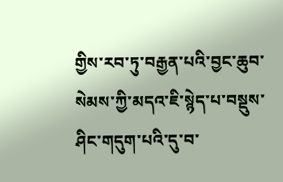གྱིས་རབ་ཏུ་བརྒྱན་པའི་བྱང་ཆུབ་སེམས་ཀྱི་མདའ་ཇི་སྙེད་པ་བསྡུས་ཤིང་གདུག་པའི་དུ་བ་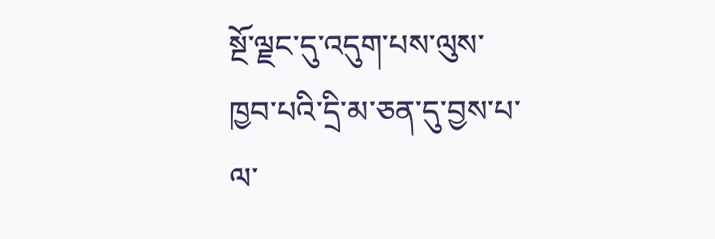སྔོ་ལྗང་དུ་འདུག་པས་ལུས་ཁྱབ་པའི་དྲི་མ་ཅན་དུ་བྱས་པ་ལ་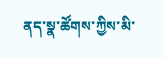ནད་སྣ་ཚོགས་ཀྱིས་མི་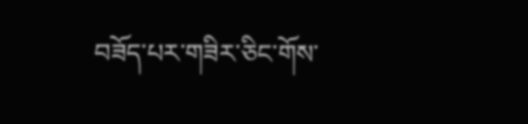བཟོད་པར་གཟིར་ཅིང་གོས་